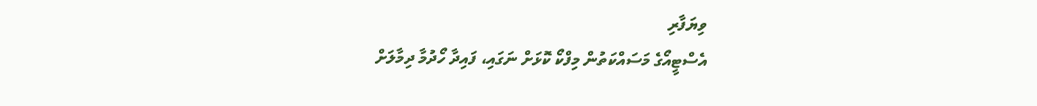ވިޔަފާރި
އެސްޓީއޯގެ މަސައްކަތުން މިފްކޯ ކޮޅަށް ނަގައި، ފައިދާ ހޯދުމާ ދިމާލަށް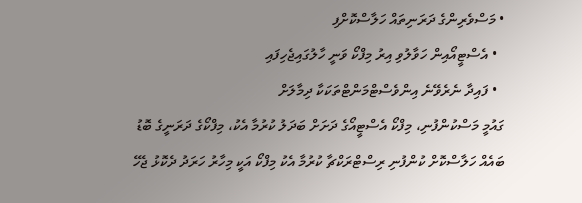• މަސްވެރިންގެ ދަރަނިތައް ހަލާސްކޮށްފި
  • އެސްޓީއޯއިން ހަވާލުވި އިރު މިފްކޯ ވަނީ ހާލުގައިޖެހިފައި
  • ފައިދާ ނެރެވޭނެ އިންވެސްޓްމަންޓްތަކަކާ ދިމާލަށް
ގައުމީ މަސްކުންފުނި، މިފްކޯ އެސްޓީއޯގެ ދަށަށް ބަދަލު ކުރުމާ އެކު، މިފްކޯގެ ދަރަނީގެ ބޮޑު ބައެއް ހަލާސްކޮށް ކުންފުނި ރިސްޓްރަކްޗާ ކުރުމާ އެކު މިފްކޯ އަކީ މިހާރު ހަރަދު ދެކޮޅު ޖެހޭ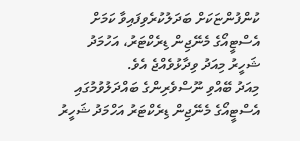ކުންފުންޏަކަށް ބަދަލުކުރެވިފައިވާ ކަމަށް އެސްޓީއޯގެ މެނޭޖިން ޑިރެކްޓަރު، އަހުމަދު ޝަހީރު މިއަދު ވިދާޅުވެއްޖެ އެވެ.
މިއަދު ބޭއްވި ނޫސްވެރިންގެ ބައްދަލުވުމުގައި އެސްޓީއޯގެ މެނޭޖިން ޑިރެކްޓަރު އަހްމަދު ޝަހީރު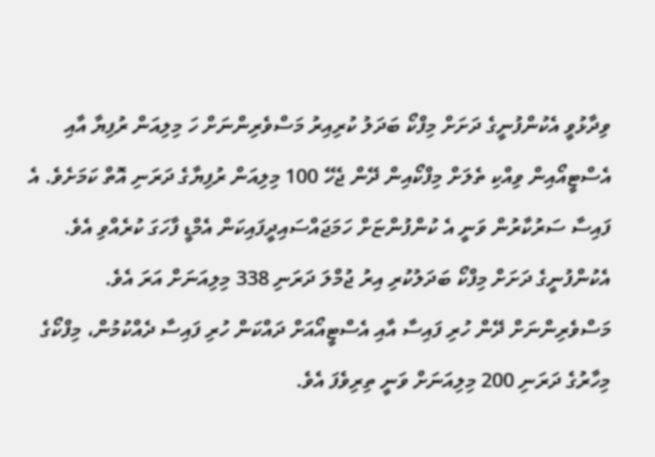ވިދާޅުވީ އެކުންފުނީގެ ދަށަށް މިފްކޯ ބަދަލު ކުރިއިރު މަސްވެރިންނަށް ހަ މިލިއަން ރުފިޔާ އާއި އެސްޓީއޯއިން ވިއްކި ތެލަށް މިފްކޯއިން ދޭން ޖެހޭ 100 މިލިއަން ރުފިޔާގެ ދަރަނި އޮތް ކަމަށެވެ. އެ ފައިސާ ސަރުކާރުން ވަނީ އެ ކުންފުންޏަށް ހަމަޖައްސައިދީފައިކަން އެމްޑީ ފާހަގަ ކުރެއްވި އެވެ.
އެކުންފުނީގެ ދަށަށް މިފްކޯ ބަދަލުކުރި އިރު ޖުމްލަ ދަރަނި 338 މިލިއަނަށް އަރަ އެވެ. މަސްވެރިންނަށް ދޭން ހުރި ފައިސާ އާއި އެސްޓީއޯއަށް ދައްކަން ހުރި ފައިސާ ދެއްކުމުން، މިފްކޯގެ މިހާރުގެ ދަރަނި 200 މިލިއަނަށް ވަނީ ތިރިވެފަ އެވެ.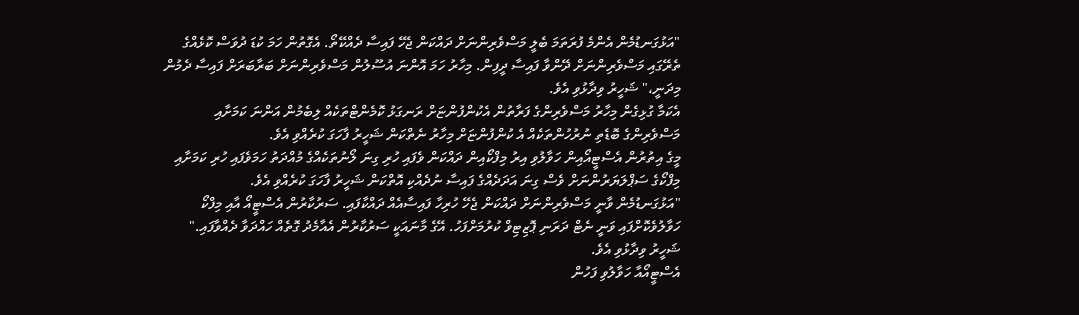"އަޅުގަނޑުމެން އެންމެ ފުރަތަމަ ބެލީ މަސްވެރިންނަށް ދައްކަން ޖެހޭ ފައިސާ ދެއްކޭތޯ. އެގޮތުން ހަމަ ކުޑަ ދުވަސް ކޮޅެއްގެ ތެރޭގައި މަސްވެރިންނަށް ދޭންވާ ފައިސާ ދީފިން. މިހާރު ހަމަ އޮންނަ އުސޫލުން މަސްވެރިންނަށް ބަރާބަރަށް ފައިސާ ދެމުން މިދަނީ،" ޝަހީރު ވިދާޅުވި އެވެ.
އެކަމާ ގުޅިގެން މިހާރު މަސްވެރިންގެ ފަރާތުން އެކުންފުންޏަށް ރަނގަޅު ކޮމެންޓްތަކެއް ލިބެމުން އަންނަ ކަމަށާއި މަސްވެރިންގެ ބޮޑެތި ނުރުހުންތަކެއް އެ ކުންފުންޏަށް މިހާރު ނެތްކަން ޝަހީރު ފާހަގަ ކުރެއްވި އެވެ.
މީގެ އިތުރުން އެސްޓީއޯއިން ހަވާލުވި އިރު މިފްކޯއިން ދައްކަން ވެފައި ހުރި ގިނަ ލޯނުތަކެއްގެ މުއްދަތު ހަމަވެފައި ހުރި ކަމަށާއި މިފްކޯގެ ސަޕްލަޔަރުންނަށް ވެސް ގިނަ އަދަދެއްގެ ފައިސާ ނުދެއްކި އޮތްކަން ޝަހީރު ފާހަގަ ކުރެއްވި އެވެ.
"އަޅުގަނޑުމެން ވާނީ މަސްވެރިންނަށް ދައްކަން ޖެހޭ ހުރިހާ ފައިސާއެއް ދައްކާފައި. ސަރުކާރުން އެސްޓީއޯ އާއި މިފްކޯ ހަވާލުވެކޮށްފައި ވަނީ ނެޓް ދަރަނި ޕޮޒިޓިވް ކުރުމަށްފަހު. އޭގެ މާނައަކީ ސަރުކާރުން އެއާމެދު ގޮތެއް ހައްދަވާ ދެއްވާފައި." ޝަހީރު ވިދާޅުވި އެވެ.
އެސްޓީއޯއާ ހަވާލުވި ފަހުން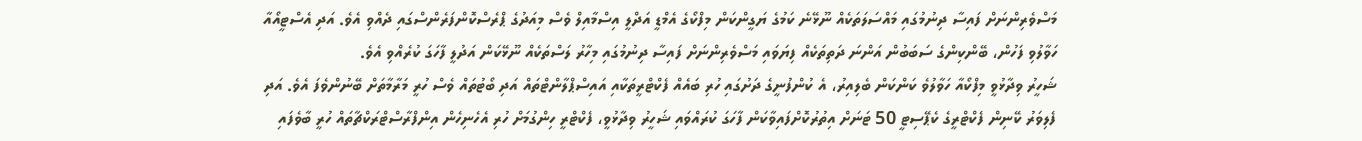މަސްވެރިންނަށް ފައިސާ ދިނުމުގައި މައްސަލަތަކެއް ނޫޅޭނެ ކަމުގެ ޔަގީންކަން މިފްކޯގެ އެމްޑީ އަދްލީ އިސްމާއިލް ވެސް މިއަދުގެ ޕްރެސްކޮންފަރެންސްގައި ދެއްވި އެވެ. އަދި އެސްޓީއޯއާ ހަވާލުވި ފަހުން، ބޭންކިންގެ ސަބަބުން އަންނަ ދަތިތަކެއް ފިޔަވައި މަސްވެރިންނަށް ފައިސާ ދިނުމުގައި މިހާރު ލަސްތަކެއް ނޫޅޭކަން އަދުލީ ފާހަގަ ކުރެއްވި އެވެ.
ޝަހީރު ވިދާޅުވީ މިފްކޯއާ ހަވާލުވެ ކަންކަން ބެލިއިރު، އެ ކުންފުނީގެ ދަށުގައި ހުރި ބައެއް ފެކްޓްރީތަކާއި އައިސްޕްލާންޓްތައް އަދި ބޯޓުތައް ވެސް ހުރީ މަރާމާތަށް ބޭނުންވެފަ އެވެ. އަދި ފެލިވަރު ކޭނިން ފެކްޓްރީގެ ކެޕޭސިޓީ 50 ޓަނަށް އިތުރުކޮށްފައިވާކަން ފާހަގަ ކުރައްވައި ޝަހީރު ވިދާޅުވީ، ފެކްޓްރީ ހިންގުމަށް ހުރި އެހެނިހެން އިންފްރާސްޓްރަކްޗާތައް ހުރީ ބާވެފައި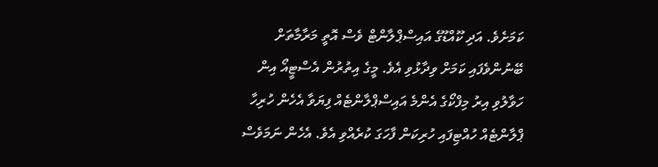ކަމަށެވެ. އަދި ކޫއްޑޫގެ އައިސްޕްލާންޓް ވެސް އޮތީ މަރާމާތަށް ބޭނުންވެފައި ކަމަށް ވިދާޅުވި އެވެ. މީގެ އިތުރުން އެސްޓީއޯ އިން ހަވާލުވި އިރު މިފްކޯގެ އެންމެ އައިސްޕްލާންޓެއް ފިޔަވާ އެހެން ހުރިހާ ޕްލާންޓެއް ހުއްޓިފައި ހުރިކަން ފާހަގަ ކުރެއްވި އެވެ. އެހެން ނަމަވެސް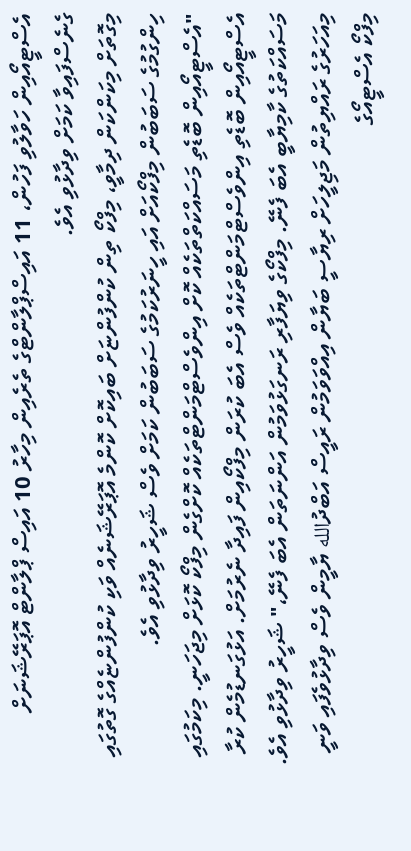އެސްޓީއޯއިން ހަވާލުވި ފަހުން، 11 އައިސްޕްލާންޓްގެ ތެރެއިން މިހާރު 10 އައިސް ޕްލާންޓް އޮޕަރޭޝަނަށް ގެނެސްފައިވާ ކަމަށް ވިދާޅުވި އެވެ.
މިގޮތަށް މިކަންކަން ދިމާވީ، މިފްކޯ ތިން ކުންފުންޏަށް ބައިކޮށް ކޮންމެ އޮޕަރޭޝަނެއް ވަކި ކުންފުންޏެއްގެ ގޮތުގައި ހިންގުމުގެ ސަބަބުން މިފްކޯއަށް އައި ހީނަރުކަމުގެ ސަބަބުން ކަމަށް ވެސް ޝަހީރު ވިދާޅުވި އެވެ.
"އެސްޓީއޯއިން ބޮޑެތި މަސައްކަތްތަކެއް ކޮށް އިންވެސްޓްމަންޓްތަކެއް ކޮށްގެން މިފްކޯ ކޮޅަށް މިޖަހަނީ. މިކަމުގައި އެސްޓީއޯއިން ބޮޑެތި އިންވެސްޓްމަންޓްތަކެއް ވެސް އެބަ ކުރަން މިފްކޯއިން ފައިދާ ނެރުމަށް. އަޅުގަނޑުމެން ކުރާ މަސައްކަތުގެ ކާމިޔާބީ އެބަ ފެނޭ. މިފްކޯގެ ވިޔަފާރި ރަނގަޅުވަމުން އަންނަތަން އެބަ ފެނޭ،" ޝަހީރު ވިދާޅުވި އެވެ.
މިއަހަރުގެ ރައްޔިތުން މަޖިލީހަށް ރިޔާސީ ބަޔާން އިއްވަވަމުން ރައީސް އަބްދުالله ޔާމީން ވެސް ވިދާޅުވެފައި ވަނީ މިފްކޯ އެސްޓީއޯގެ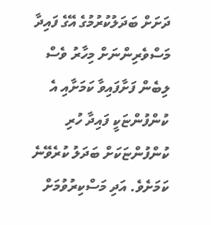ދަށަށް ބަދަލުކުރުމުގެ އޭގެ ފައިދާ މަސްވެރިންނަށް މިހާރު ވެސް ލިބެން ފަށާފައިވާ ކަމަށާއި އެ ކުންފުންޏަކީ ފައިދާ ހުރި ކުންފުންޏަކަށް ބަދަލު ކުރެވޭނެ ކަމަށެވެ. އަދި މަސްކިރުވުމަށް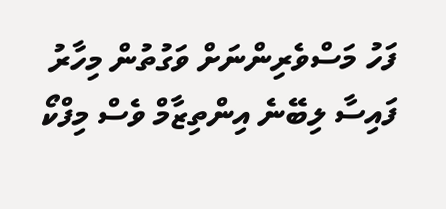ފަހު މަސްވެރިންނަށް ވަގުތުން މިހާރު ފައިސާ ލިބޭނެ އިންތިޒާމް ވެސް މިފްކޯ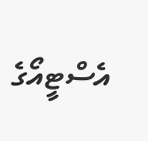އެސްޓީއޯގެ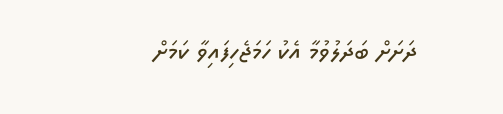ދަށަށް ބަދަލުވުމާ އެކު ހަމަޖެހިފައިވާ ކަމަށް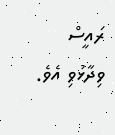ރައީސް ވިދާޅުވި އެވެ.